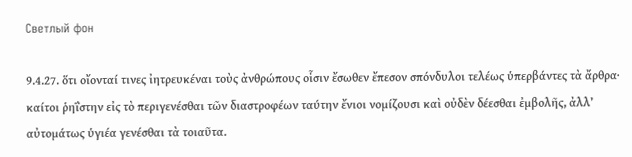Светлый фон

9.4.27. ὅτι οἴονταί τινες ἰητρευκέναι τοὺς ἀνθρώπους οἷσιν ἔσωθεν ἔπεσον σπόνδυλοι τελέως ὑπερβάντες τὰ ἄρθρα· καίτοι ῥηΐστην εἰς τὸ περιγενέσθαι τῶν διαστροφέων ταύτην ἔνιοι νοµίζουσι καὶ οὐδὲν δέεσθαι ἐµβολῆς, ἀλλ’ αὐτοµάτως ὑγιέα γενέσθαι τὰ τοιαῦτα.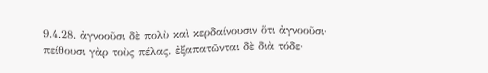9.4.28. ἀγνοοῦσι δὲ πολὺ καὶ κερδαίνουσιν ὅτι ἀγνοοῦσι· πείθουσι γὰρ τοὺς πέλας. ἐξαπατῶνται δὲ διὰ τόδε·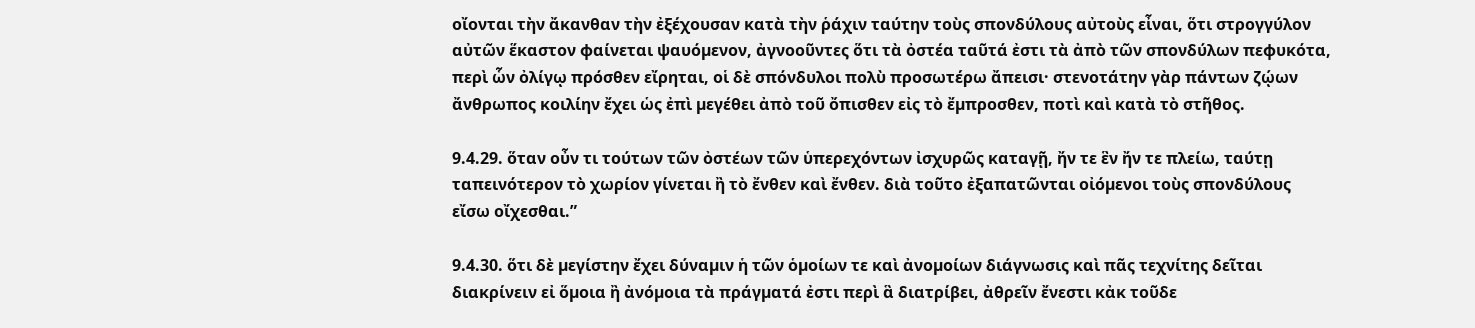οἴονται τὴν ἄκανθαν τὴν ἐξέχουσαν κατὰ τὴν ῥάχιν ταύτην τοὺς σπονδύλους αὐτοὺς εἶναι, ὅτι στρογγύλον αὐτῶν ἕκαστον φαίνεται ψαυόµενον, ἀγνοοῦντες ὅτι τὰ ὀστέα ταῦτά ἐστι τὰ ἀπὸ τῶν σπονδύλων πεφυκότα, περὶ ὧν ὀλίγῳ πρόσθεν εἴρηται, οἱ δὲ σπόνδυλοι πολὺ προσωτέρω ἄπεισι· στενοτάτην γὰρ πάντων ζῴων ἄνθρωπος κοιλίην ἔχει ὡς ἐπὶ µεγέθει ἀπὸ τοῦ ὄπισθεν εἰς τὸ ἔµπροσθεν, ποτὶ καὶ κατὰ τὸ στῆθος.

9.4.29. ὅταν οὖν τι τούτων τῶν ὀστέων τῶν ὑπερεχόντων ἰσχυρῶς καταγῇ, ἤν τε ἓν ἤν τε πλείω, ταύτῃ ταπεινότερον τὸ χωρίον γίνεται ἢ τὸ ἔνθεν καὶ ἔνθεν. διὰ τοῦτο ἐξαπατῶνται οἰόµενοι τοὺς σπονδύλους εἴσω οἴχεσθαι.”

9.4.30. ὅτι δὲ µεγίστην ἔχει δύναµιν ἡ τῶν ὁµοίων τε καὶ ἀνοµοίων διάγνωσις καὶ πᾶς τεχνίτης δεῖται διακρίνειν εἰ ὅµοια ἢ ἀνόµοια τὰ πράγµατά ἐστι περὶ ἃ διατρίβει, ἀθρεῖν ἔνεστι κἀκ τοῦδε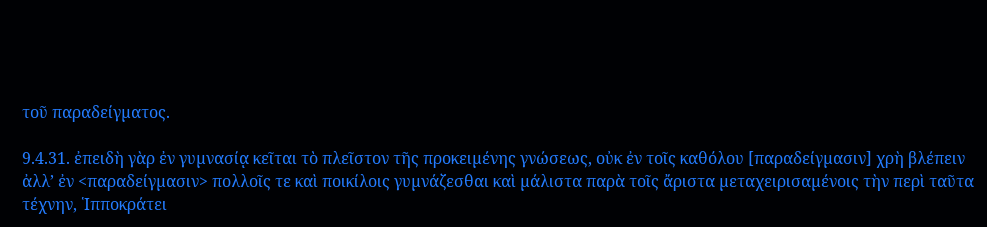τοῦ παραδείγµατος.

9.4.31. ἐπειδὴ γὰρ ἐν γυµνασίᾳ κεῖται τὸ πλεῖστον τῆς προκειµένης γνώσεως, οὐκ ἐν τοῖς καθόλου [παραδείγµασιν] χρὴ βλέπειν ἀλλ’ ἐν <παραδείγµασιν> πολλοῖς τε καὶ ποικίλοις γυµνάζεσθαι καὶ µάλιστα παρὰ τοῖς ἄριστα µεταχειρισαµένοις τὴν περὶ ταῦτα τέχνην, ῾Ιπποκράτει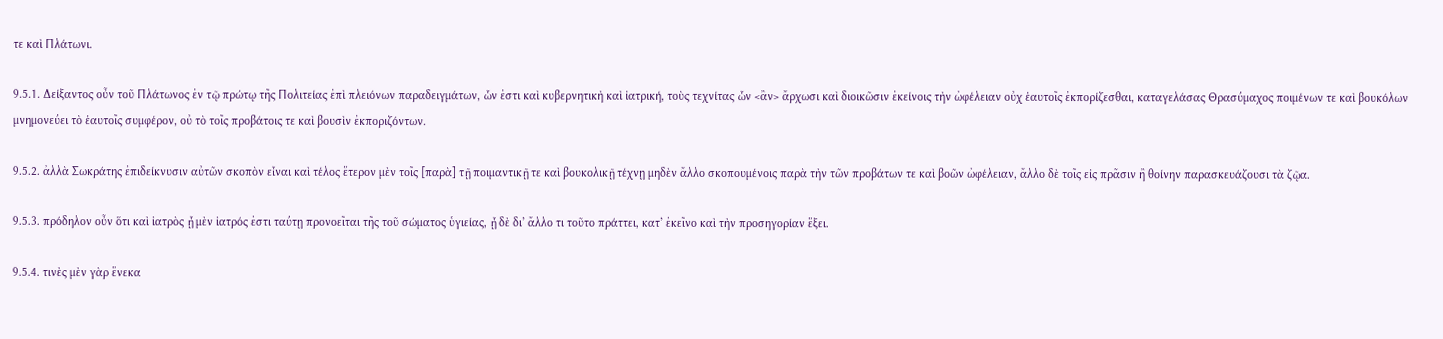τε καὶ Πλάτωνι.

9.5.1. Δείξαντος οὖν τοῦ Πλάτωνος ἐν τῷ πρώτῳ τῆς Πολιτείας ἐπὶ πλειόνων παραδειγµάτων, ὧν ἐστι καὶ κυβερνητικὴ καὶ ἰατρική, τοὺς τεχνίτας ὧν <ἂν> ἄρχωσι καὶ διοικῶσιν ἐκείνοις τὴν ὠφέλειαν οὐχ ἑαυτοῖς ἐκπορίζεσθαι, καταγελάσας Θρασύµαχος ποιµένων τε καὶ βουκόλων µνηµονεύει τὸ ἑαυτοῖς συµφέρον, οὐ τὸ τοῖς προβάτοις τε καὶ βουσὶν ἐκποριζόντων.

9.5.2. ἀλλὰ Σωκράτης ἐπιδείκνυσιν αὐτῶν σκοπὸν εἶναι καὶ τέλος ἕτερον µὲν τοῖς [παρὰ] τῇ ποιµαντικῇ τε καὶ βουκολικῇ τέχνῃ µηδὲν ἄλλο σκοπουµένοις παρὰ τὴν τῶν προβάτων τε καὶ βοῶν ὠφέλειαν, ἄλλο δὲ τοῖς εἰς πρᾶσιν ἢ θοίνην παρασκευάζουσι τὰ ζῷα.

9.5.3. πρόδηλον οὖν ὅτι καὶ ἰατρὸς ᾗ µὲν ἰατρός ἐστι ταύτῃ προνοεῖται τῆς τοῦ σώµατος ὑγιείας, ᾗ δὲ δι’ ἄλλο τι τοῦτο πράττει, κατ’ ἐκεῖνο καὶ τὴν προσηγορίαν ἕξει.

9.5.4. τινὲς µὲν γὰρ ἕνεκα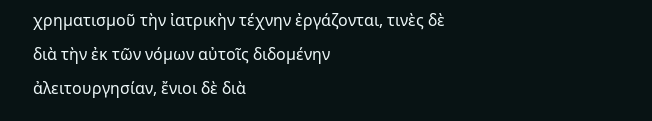χρηµατισµοῦ τὴν ἰατρικὴν τέχνην ἐργάζονται, τινὲς δὲ διὰ τὴν ἐκ τῶν νόµων αὐτοῖς διδοµένην ἀλειτουργησίαν, ἔνιοι δὲ διὰ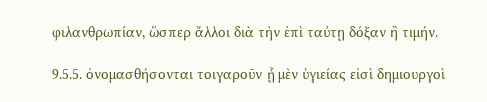φιλανθρωπίαν, ὥσπερ ἄλλοι διὰ τὴν ἐπὶ ταύτῃ δόξαν ἢ τιµήν.

9.5.5. ὀνοµασθήσονται τοιγαροῦν ᾗ µὲν ὑγιείας εἰσὶ δηµιουργοὶ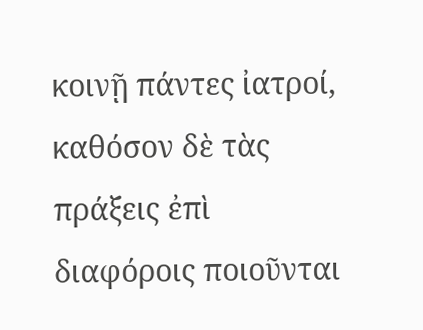κοινῇ πάντες ἰατροί, καθόσον δὲ τὰς πράξεις ἐπὶ διαφόροις ποιοῦνται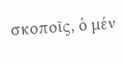σκοποῖς, ὁ µέν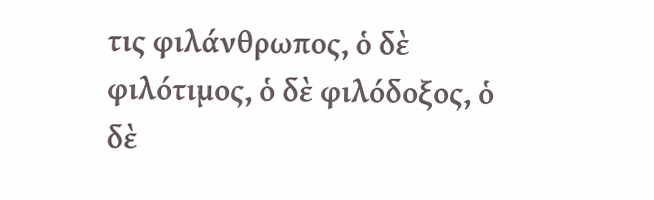τις φιλάνθρωπος, ὁ δὲ φιλότιµος, ὁ δὲ φιλόδοξος, ὁ δὲ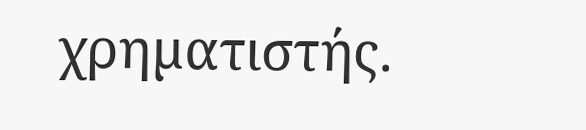χρηµατιστής.